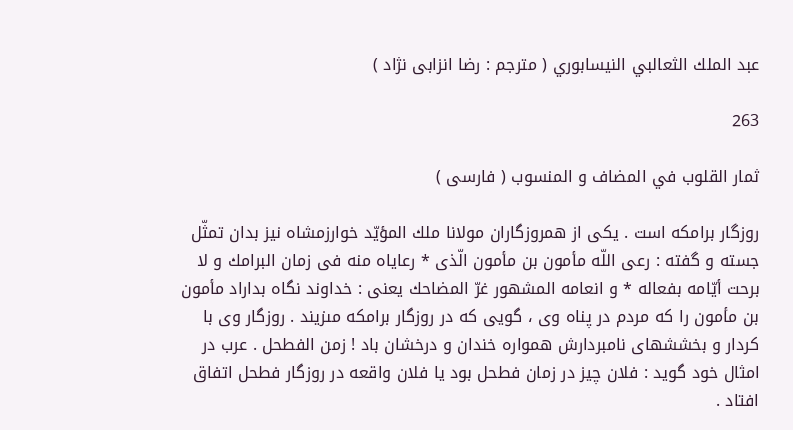عبد الملك الثعالبي النيسابوري ( مترجم : رضا انزابى نژاد )

263

ثمار القلوب في المضاف و المنسوب ( فارسى )

روزگار برامكه است . يكى از همروزگاران مولانا ملك المؤيّد خوارزمشاه نيز بدان تمثّل جسته و گفته : رعى اللّه مأمون بن مأمون الّذى * رعاياه منه فى زمان البرامك و لا برحت أيّامه بفعاله * و انعامه المشهور غرّ المضاحك يعنى : خداوند نگاه بداراد مأمون بن مأمون را كه مردم در پناه وى ، گويى كه در روزگار برامكه مىزيند . روزگار وى با كردار و بخششهاى نامبردارش همواره خندان و درخشان باد ! زمن الفطحل . عرب در امثال خود گويد : فلان چيز در زمان فطحل بود يا فلان واقعه در روزگار فطحل اتفاق افتاد .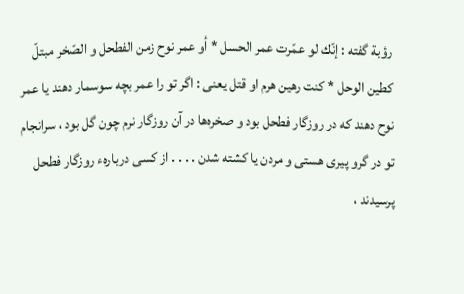رؤبة گفته : إنّك لو عمّرت عمر الحسل * أو عمر نوح زمن الفطحل و الصّخر مبتلّ كطين الوحل * كنت رهين هرم او قتل يعنى : اگر تو را عمر بچه سوسمار دهند يا عمر نوح دهند كه در روزگار فطحل بود و صخره‌ها در آن روزگار نرم چون گل بود ، سرانجام تو در گرو پيرى هستى و مردن يا كشته شدن . . . . از كسى دربارهء روزگار فطحل پرسيدند ،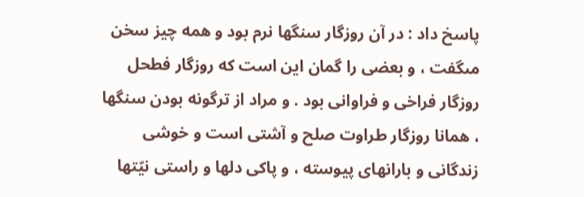پاسخ داد : در آن روزگار سنگها نرم بود و همه چيز سخن مىگفت ، و بعضى را گمان اين است كه روزگار فطحل روزگار فراخى و فراوانى بود . و مراد از ترگونه بودن سنگها ، همانا روزگار طراوت صلح و آشتى است و خوشى زندگانى و بارانهاى پيوسته ، و پاكى دلها و راستى نيّتها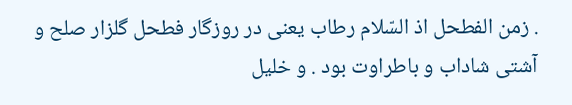. زمن الفطحل اذ السّلام رطاب يعنى در روزگار فطحل گلزار صلح و آشتى شاداب و باطراوت بود . و خليل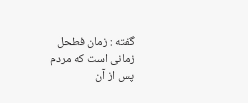گفته : زمان فطحل زمانى است كه مردم پس از آن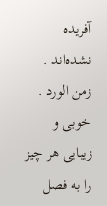آفريده نشده‌اند . زمن الورد . خوبى و زيبايى هر چيز را به فصل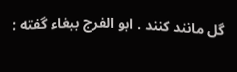گل مانند كنند . ابو الفرج ببغاء گفته :